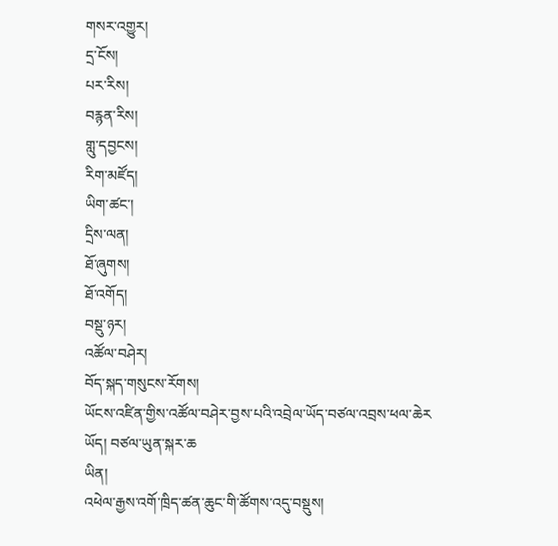གསར་འགྱུར།
དྲ་ངོས།
པར་རིས།
བརྙན་རིས།
གླུ་དབྱངས།
རིག་མཛོད།
ཡིག་ཚང་།
དྲིས་ལན།
ཐོ་ཞུགས།
ཐོ་འགོད།
བསྡུ་ཉར།
འཚོལ་བཤེར།
བོད་སྐད་གསུངས་རོགས།
ཡོངས་འཛིན་གྱིས་འཚོལ་བཤེར་བྱས་པའི་འབྲེལ་ཡོད་བཙལ་འབྲས་ཕལ་ཆེར
ཡོད། བཙལ་ཡུན་སྐར་ཆ
ཡིན།
འཕེལ་རྒྱས་འགོ་ཁྲིད་ཚན་ཆུང་གི་ཚོགས་འདུ་བསྡུས།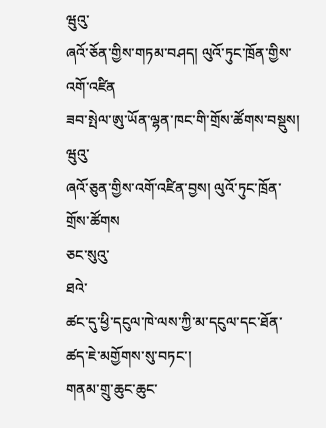ཝུའུ་
ཞའོ་ཅོན་གྱིས་གཏམ་བཤད། ལུའོ་ཏུང་ཁྲོན་གྱིས་འགོ་འཛིན
ཟབ་སྤེལ་ཨུ་ཡོན་ལྷན་ཁང་གི་གྲོས་ཚོགས་བསྡུས།
ཝུའུ་
ཞའོ་ཅུན་གྱིས་འགོ་འཛིན་བྱས། ལུའོ་ཏུང་ཁྲོན་གྲོས་ཚོགས
ཅང་སུའུ་
ཐའེ་
ཚང་དུ་ཕྱི་དངུལ་ཁེ་ལས་ཀྱི་མ་དངུལ་དང་ཐོན་ཚད་ཇེ་མགྱོགས་སུ་བཏང་།
གནམ་གྲུ་ཆུང་ཆུང་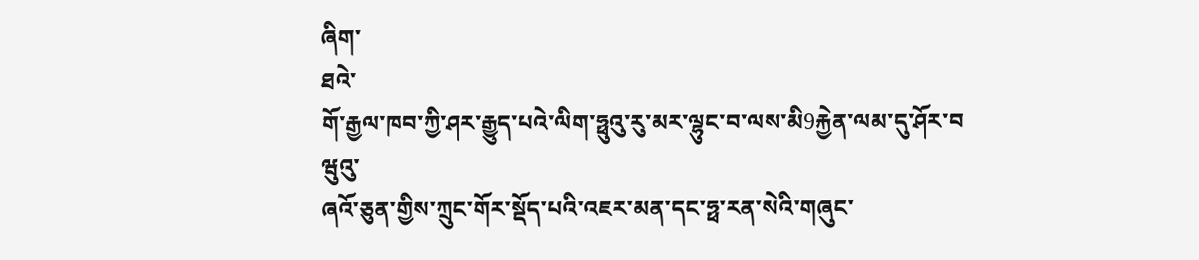ཞིག་
ཐའེ་
གོ་རྒྱལ་ཁབ་ཀྱི་ཤར་རྒྱུད་པའེ་ལིག་ཧྥུའུ་རུ་མར་ལྷུང་བ་ལས་མི9རྐྱེན་ལམ་དུ་ཤོར་བ
ཝུའུ་
ཞའོ་ཅུན་གྱིས་ཀྲུང་གོར་སྡོད་པའི་འཇར་མན་དང་ཧྥ་རན་སེའི་གཞུང་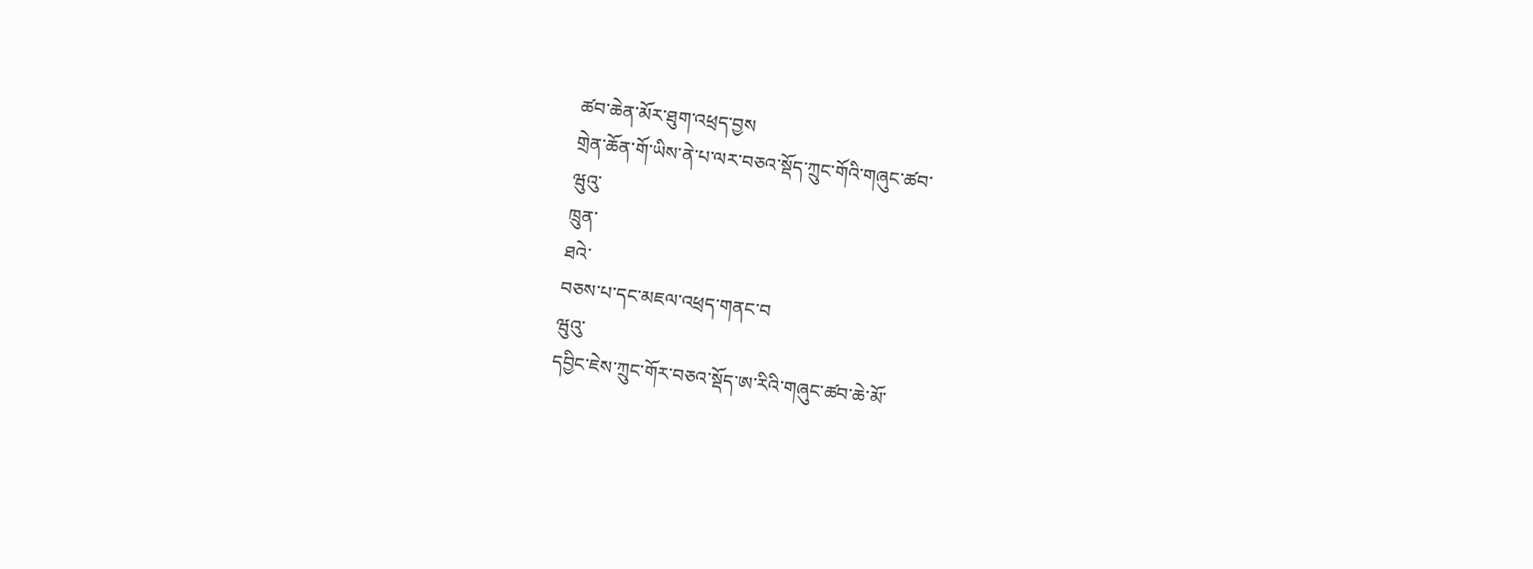ཚབ་ཆེན་མོར་ཐུག་འཕྲད་བྱས
གྲེན་ཆོན་གོ་ཡིས་ནེ་པ་ལར་བཅའ་སྡོད་ཀྲུང་གོའི་གཞུང་ཚབ་
ཝུའུ་
ཁྲུན་
ཐའེ་
བཅས་པ་དང་མཇལ་འཕྲད་གནང་བ
ཝུའུ་
དབྱིང་ཇེས་ཀྲུང་གོར་བཅའ་སྡོད་ཨ་རིའི་གཞུང་ཚབ་ཆེ་མོ་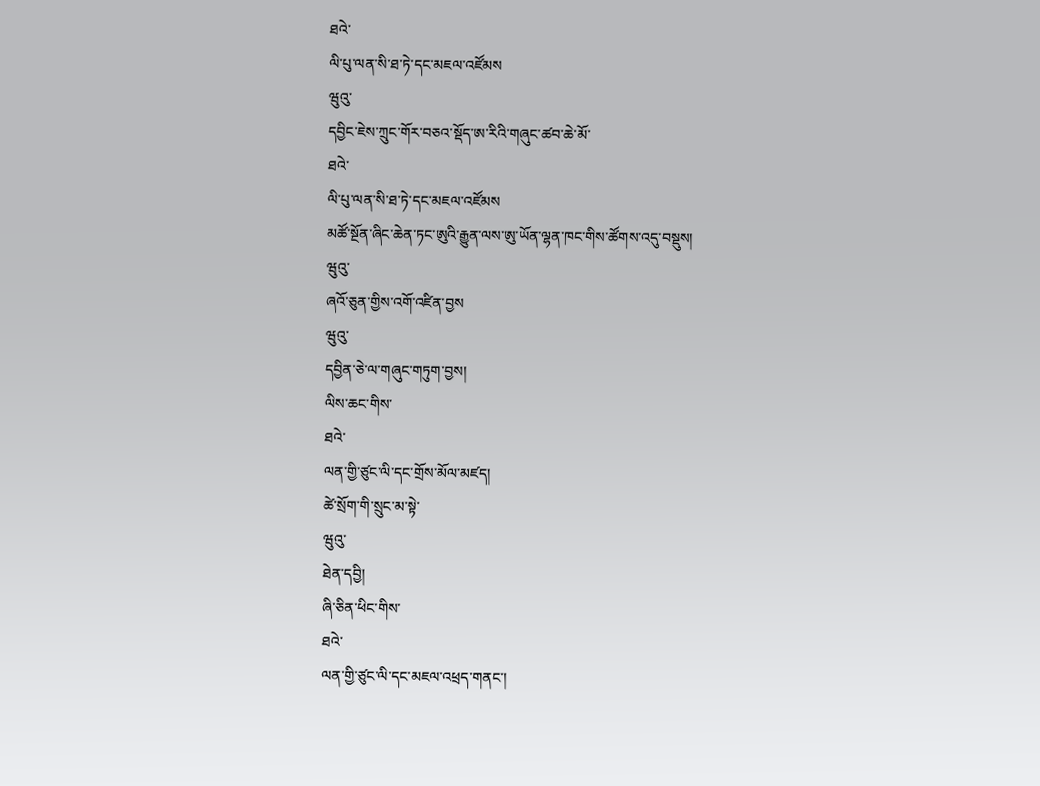ཐའེ་
ལི་པུ་ལན་སི་ཐ་ཏེ་དང་མཇལ་འཛོམས
ཝུའུ་
དབྱིང་ཇེས་ཀྲུང་གོར་བཅའ་སྡོད་ཨ་རིའི་གཞུང་ཚབ་ཆེ་མོ་
ཐའེ་
ལི་པུ་ལན་སི་ཐ་ཏེ་དང་མཇལ་འཛོམས
མཚོ་སྔོན་ཞིང་ཆེན་ཏང་ཨུའི་རྒྱུན་ལས་ཨུ་ཡོན་ལྷན་ཁང་གིས་ཚོགས་འདུ་བསྡུས།
ཝུའུ་
ཞའོ་ཅུན་གྱིས་འགོ་འཛིན་བྱས
ཝུའུ་
དབྱིན་ཅེ་ལ་གཞུང་གཏུག་བྱས།
ལིས་ཆང་གིས་
ཐའེ་
ལན་གྱི་ཙུང་ལི་དང་གྲོས་མོལ་མཛད།
ཚེ་སྲོག་གི་སྲུང་མ་སྟེ་
ཝུའུ་
ཐེན་དབྱི།
ཞི་ཅིན་ཕིང་གིས་
ཐའེ་
ལན་གྱི་ཙུང་ལི་དང་མཇལ་འཕྲད་གནང་།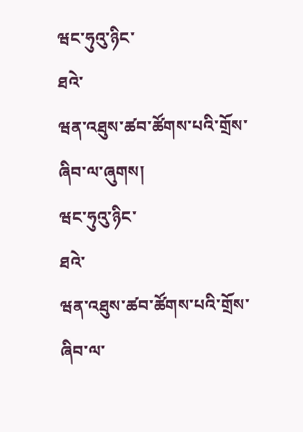ཝང་ཧུའུ་ཉིང་
ཐའེ་
ཝན་འཐུས་ཚབ་ཚོགས་པའི་གྲོས་ཞིབ་ལ་ཞུགས།
ཝང་ཧུའུ་ཉིང་
ཐའེ་
ཝན་འཐུས་ཚབ་ཚོགས་པའི་གྲོས་ཞིབ་ལ་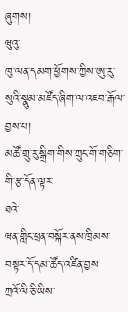ཞུགས།
ཝུའུ་
ཁུ་ལན་དམག་ཕྱོགས་ཀྱིས་ཨུ་རུ་སུའི་སྣུམ་མཛོད་ཞིག་ལ་འཇབ་རྒོལ་བྱས་པ།
མཚོ་གྲུ་རུ་སྒྲིག་གིས་ཀྲུང་གོ་གཅིག་གི་རྩ་དོན་ལྟར་
ཐའེ་
ཝན་གླིང་ཕྲན་བསྐོར་ནས་ཁྲིམས་བསྟར་དོ་དམ་ཚོད་འཛིན་བྱས
ཀྲའོ་ལི་ཅི་ཡིས་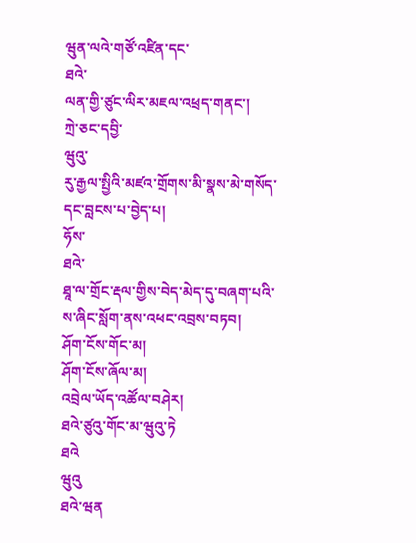ཝུན་ལའེ་གཙོ་འཛིན་དང་
ཐའེ་
ལན་གྱི་ཙུང་ལིར་མཇལ་འཕྲད་གནང་།
ཀྲེ་ཅང་དབྱི་
ཝུའུ་
རུ་རྒྱལ་སྤྱིའི་མཛའ་གྲོགས་མི་སྣས་མེ་གསོད་དང་བླངས་པ་བྱེད་པ།
ཧོས་
ཐའེ་
ཐཱ་ལ་གྲོང་རྡལ་གྱིས་བེད་མེད་དུ་བཞག་པའི་ས་ཞིང་སློག་ནས་འཕང་འབྲས་བཏབ།
ཤོག་ངོས་གོང་མ།
ཤོག་ངོས་ཞོལ་མ།
འབྲེལ་ཡོད་འཚོལ་བཤེར།
ཐའེ་ཙུའུ་གོང་མ་ཝུའུ་ཏེ
ཐའེ
ཝུའུ
ཐའེ་ཝན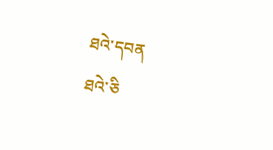ཐའེ་དབན
ཐའེ་ཅི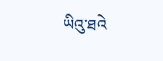ཡིའུ་ཐའེ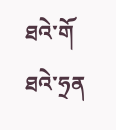ཐའེ་གོ
ཐའེ་ཧྲན